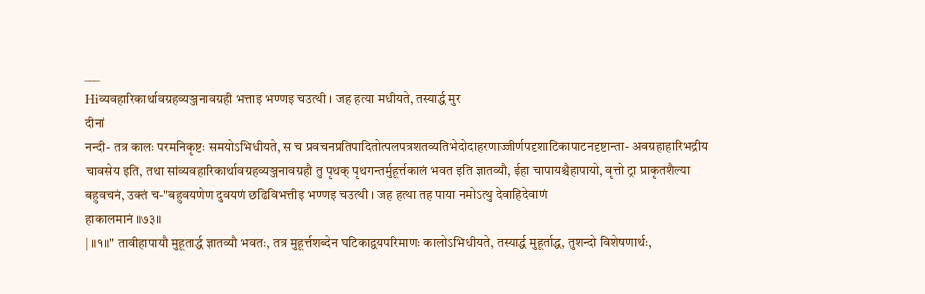___
Hiव्यवहारिकार्थावग्रहव्यञ्जनावग्रही भत्ताइ भण्णइ चउत्थी । जह हत्या मधीयते, तस्यार्द्ध मुर
दीनां
नन्दी- तत्र कालः परमनिकृष्टः समयोऽभिधीयते, स च प्रवचनप्रतिपादितोत्पलपत्रशतव्यतिभेदोदाहरणाज्जीर्णपदृशाटिकापाटनदृष्टान्ता- अवग्रहाहारिभद्रीय चावसेय इति, तथा सांव्यवहारिकार्थावग्रहव्यञ्जनावग्रहौ तु पृथक् पृथगन्तर्मुहूर्त्तकालं भवत इति ज्ञातव्यौ, ईहा चापायश्चैहापायो, वृत्तो ट्रा प्राकृतशैल्या बहुवचनं, उक्तं च-"बहुवयणेण दुवयणं छढिविभत्तीइ भण्णइ चउत्थी । जह हत्था तह पाया नमोऽत्थु देवाहिदेवाणं
हाकालमानं ॥७३॥
| ॥१॥" तावीहापायौ मुहूतार्द्ध ज्ञातव्यौ भवतः, तत्र मुहूर्त्तशब्देन घटिकाद्वयपरिमाणः कालोऽभिधीयते, तस्यार्द्ध मुहूर्ताद्ध, तुशन्दो विशेषणार्थः,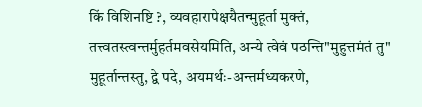किं विशिनष्टि ?, व्यवहारापेक्षयैतन्मुहूर्ता मुक्तं, तत्त्वतस्त्वन्तर्मुहर्तमवसेयमिति, अन्ये त्वेवं पठन्ति"मुहुत्तमंतं तु" मुहूर्तान्तस्तु, द्वे पदे, अयमर्थः-अन्तर्मध्यकरणे,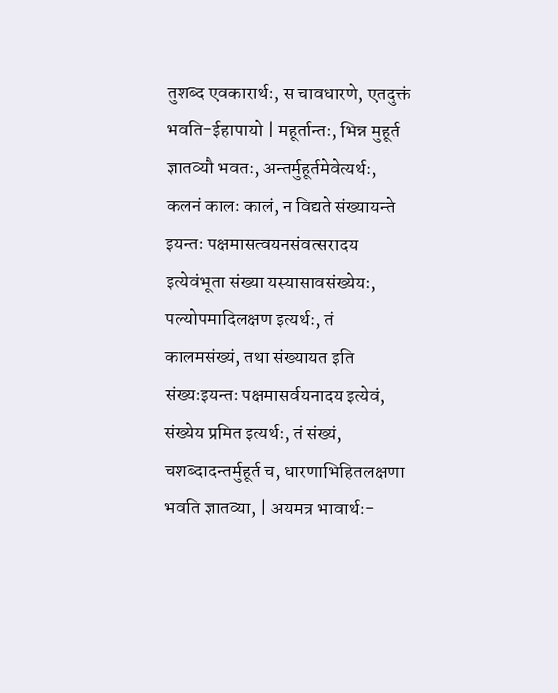तुशब्द एवकारार्थः, स चावधारणे, एतदुक्तं भवति-ईहापायो | महूर्तान्तः, भिन्न मुहूर्त ज्ञातव्यौ भवतः, अन्तर्मुहूर्तमेवेत्यर्थः, कलनं कालः कालं, न विद्यते संख्यायन्ते इयन्तः पक्षमासत्वयनसंवत्सरादय इत्येवंभूता संख्या यस्यासावसंख्येयः, पल्योपमादिलक्षण इत्यर्थः, तं कालमसंख्यं, तथा संख्यायत इति संख्यःइयन्तः पक्षमासर्वयनादय इत्येवं, संख्येय प्रमित इत्यर्थः, तं संख्यं, चशब्दादन्तर्मुहूर्त च, धारणाभिहितलक्षणा भवति ज्ञातव्या, | अयमत्र भावार्थः-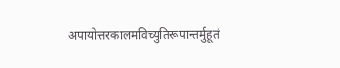अपायोत्तरकालमविच्युतिरूपान्तर्मुहूतं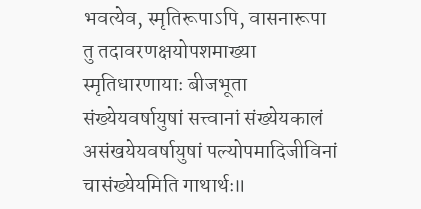भवत्येव, स्मृतिरूपाऽपि, वासनारूपा तु तदावरणक्षयोपशमाख्या स्मृतिधारणायाः बीजभूता संख्येयवर्षायुषां सत्त्वानां संख्येयकालं असंखयेयवर्षायुषां पल्योपमादिजीविनां चासंख्येयमिति गाथार्थः॥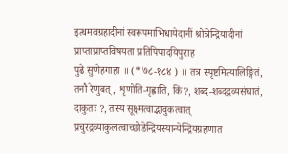इत्थमवग्रहादीनां स्वरूपमाभिधायेदानीं श्रोत्रेन्द्रियादीनां प्राप्ताप्राप्तविषयता प्रतिपिपादयिपुराह
पुढे सुणेहगाहा ॥ (*७८-१८४ ) ॥ तत्र स्पृष्टमित्यालिङ्गितं, तनौ रेणुबत् , शृणोति-गृह्णाति, किं?, शब्द-शब्दद्रव्यसंघातं, दाकुतः ?, तस्य सूक्ष्मत्वाद्भावुकत्वात् प्रचुरद्रव्याकुलत्वाच्छोडेन्द्रियस्यान्येन्द्रियग्रहणात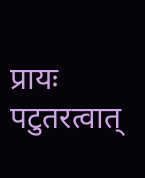प्रायः पटुतरत्वात्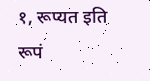१, रूप्यत इति रूपं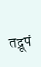तद्रूपं